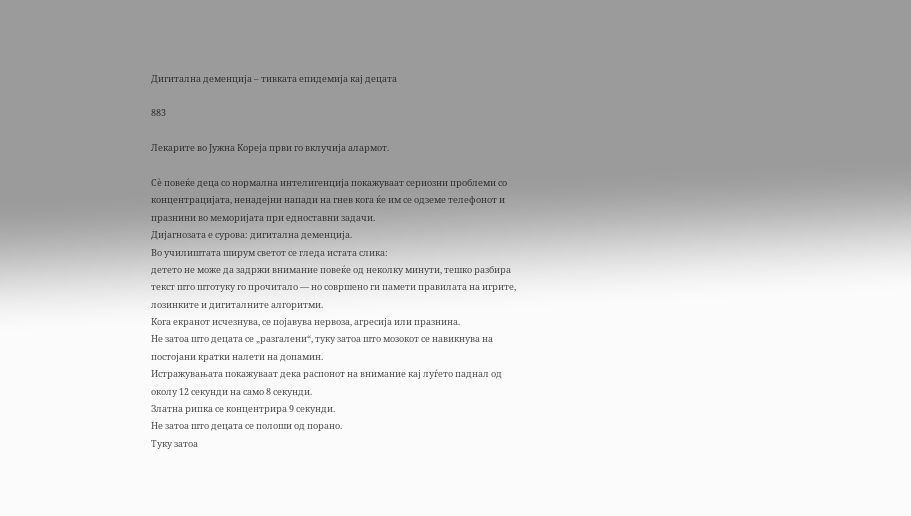Дигитална деменција – тивката епидемија кај децата

883

Лекарите во Јужна Кореја први го вклучија алармот.

Сè повеќе деца со нормална интелигенција покажуваат сериозни проблеми со концентрацијата, ненадејни напади на гнев кога ќе им се одземе телефонот и празнини во меморијата при едноставни задачи.
Дијагнозата е сурова: дигитална деменција.
Во училиштата ширум светот се гледа истата слика:
детето не може да задржи внимание повеќе од неколку минути, тешко разбира текст што штотуку го прочитало — но совршено ги памети правилата на игрите, лозинките и дигиталните алгоритми.
Кога екранот исчезнува, се појавува нервоза, агресија или празнина.
Не затоа што децата се „разгалени“, туку затоа што мозокот се навикнува на постојани кратки налети на допамин.
Истражувањата покажуваат дека распонот на внимание кај луѓето паднал од околу 12 секунди на само 8 секунди.
Златна рипка се концентрира 9 секунди.
Не затоа што децата се полоши од порано.
Туку затоа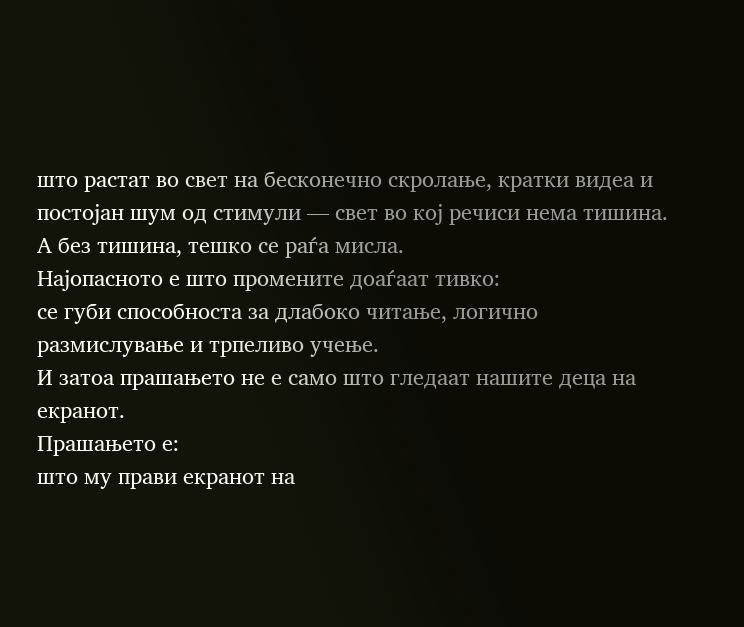што растат во свет на бесконечно скролање, кратки видеа и постојан шум од стимули — свет во кој речиси нема тишина.
А без тишина, тешко се раѓа мисла.
Најопасното е што промените доаѓаат тивко:
се губи способноста за длабоко читање, логично размислување и трпеливо учење.
И затоа прашањето не е само што гледаат нашите деца на екранот.
Прашањето е:
што му прави екранот на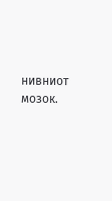нивниот мозок.